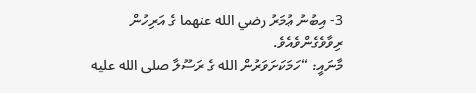3- އިބުނު ޢުމަރު رضي الله عنهما ގެ އަރިހުން ރިވާވެގެންވެއެވެ.
މާނައީ: “ހަމަކަށަވަރުން الله ގެ ރަސޫލާ صلى الله عليه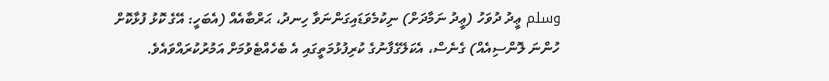وسلم ޢީދު ދުވަހު (ޢީދު ނަމާދަށް) ނިކުމެވަޑައިގަންނަވާ ހިނދު، ޙަރްބާއެއް (އެބަހީ: އޭގެ ކޮޅު ފުޅާކޮށް ހުންނަ ލޮންސިއެއް) ގެނެސް، އެކަލޭގެފާނުގެ ކުރިފުޅުމަތީގައި އެ ބެހެއްޓެވުމަށް އަމުރުކުރައްވައެވެ.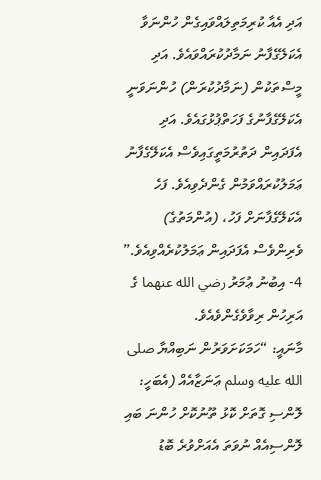އަދި އެއާ ކުރިމަތިލައްވައިގެން ހުންނަވާ އެކަލޭގެފާނު ނަމާދުކުރައްވައެވެ. އަދި މީސްތަކުން (ނަމާދުކުރަން) ހުންނަވަނީ އެކަލޭގެފާނުގެ ފަހަތްޕުޅުގައެވެ. އަދި އެފަދައިން ދަތުރުމަތީގައިވެސް އެކަލޭގެފާނު ޢަމަލުކުރައްވަމުން ގެންދެވިއެވެ. ފަހެ އެކަލޭގެފާނަށް ފަހު، (އުންމަތުގެ) ވެރިންވެސް އެފަދައިން ޢަމަލުކުރެއްވިއެވެ.”
4- އިބުނު ޢުމަރު رضي الله عنهما ގެ އަރިހުން ރިވާވެގެންވެއެވެ.
މާނައީ: “ހަމަކަށަވަރުން ނަބިއްޔާ صلى الله عليه وسلم ޢަނަޒާއެއް (އެބަހީ: ލޮންސި ގޮތަށް ކޮޅު ތޫނުކޮށް ހުންނަ ބައި ލޮންސިއެއް ނުވަތަ އެއަށްވުރެ ބޮޑު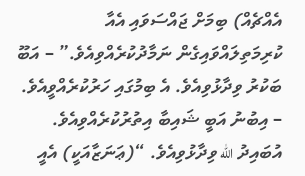އެއްޗެއް) ބިމަށް ޖައްސަވައި އެއާ ކުރިމަތިލައްވައިގެން ނަމާދުކުރެއްވިއެވެ.” – އަބޫ ބަކުރު ވިދާޅުވިއެވެ. އެ ބިމުގައި ހަރުކުރެއްވީއެވެ. – އިބުނު އަބީ ޝައިބާ އިތުރުކުރެއްވިއެވެ. އުބައިދު الله ވިދާޅުވިއެވެ. “(ޢަނަޒާއަކީ) އެއީ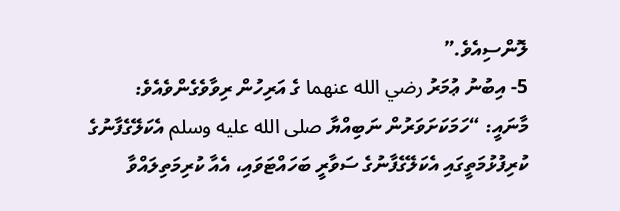ލޮންސިއެވެ.”
5- އިބުނު ޢުމަރު رضي الله عنهما ގެ އަރިހުން ރިވާވެގެންވެއެވެ:
މާނައީ: “ހަމަކަށަވަރުން ނަބިއްޔާ صلى الله عليه وسلم އެކަލޭގެފާނުގެ ކުރިފުޅުމަތީގައި އެކަލޭގެފާނުގެ ސަވާރީ ބަހައްޓަވައި، އެއާ ކުރިމަތިލައްވާ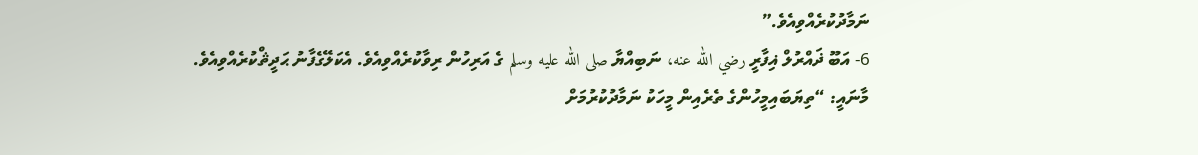ނަމާދުކުރެއްވިއެވެ.”
6- އަބޫ ޛައްރުލް ޣިފާރީ رضي الله عنه، ނަބިއްޔާ صلى الله عليه وسلم ގެ އަރިހުން ރިވާކުރެއްވިއެވެ. އެކަލޭގެފާނު ޙަދީޘްކުރެއްވިއެވެ.
މާނައީ: “ތިޔަބައިމީހުންގެ ތެރެއިން މީހަކު ނަމާދުކުރުމަށް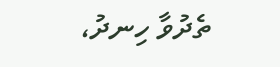ތެދުވާ ހިނދު،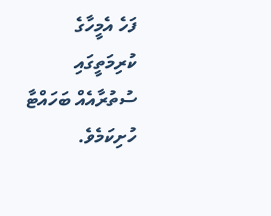ފަހެ އެމީހާގެ ކުރިމަތީގައި ސުތުރާއެއް ބަހައްޓާ ހުށިކަމެވެ.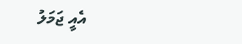އެއީ ޖަމަލު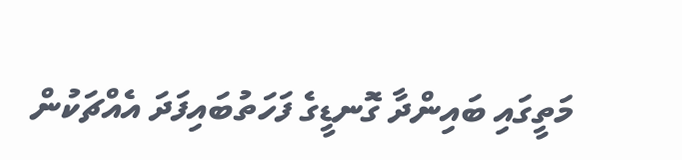މަތީގައި ބައިންދާ ގޮނޑީގެ ފަހަތުބައިފަދަ އެއްޗަކުން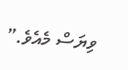ވިޔަސް މެއެވެ.”